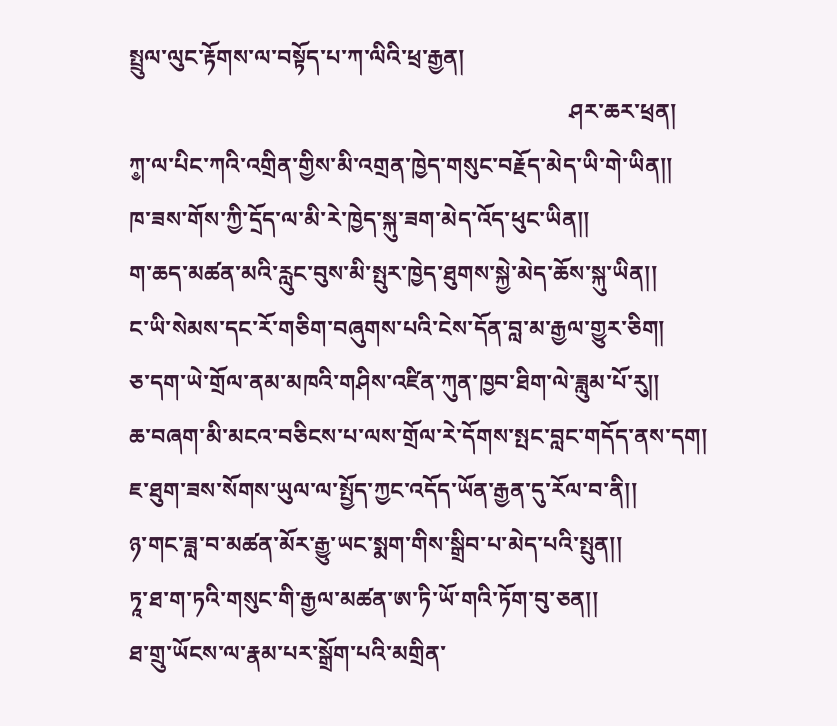སྤྲུལ་ལུང་རྟོགས་ལ་བསྟོད་པ་ཀ་ལིའི་ཕྲ་རྒྱན།
                                                                             ཤར་ཆར་ཕྲན།
ཀ༵་ལ་པིང་ཀའི་འགྲིན་གྱིས་མི་འགྲན་ཁྱེད་གསུང་བརྗོད་མེད་ཡི་གེ་ཡིན།།
ཁ་ཟས་གོས་ཀྱི་དྲོད་ལ་མི་རེ་ཁྱེད་སྐུ་ཟག་མེད་འོད་ཕུང་ཡིན།།
ག་ཆད་མཚན་མའི་རླུང་བུས་མི་སྤུར་ཁྱེད་ཐུགས་སྐྱེ་མེད་ཆོས་སྐུ་ཡིན།།
ང་ཡི་སེམས་དང་རོ་གཅིག་བཞུགས་པའི་ངེས་དོན་བླ་མ་རྒྱལ་གྱུར་ཅིག།
ཅ་དག་ཡེ་གྲོལ་ནམ་མཁའི་གཤིས་འཛིན་ཀུན་ཁྱབ་ཐིག་ལེ་ཟླུམ་པོ་རུ།།
ཆ་བཞག་མི་མངའ་བཅིངས་པ་ལས་གྲོལ་རེ་དོགས་སྤང་བླང་གདོད་ནས་དག།
ཇ་ཐུག་ཟས་སོགས་ཡུལ་ལ་སྤྱོད་ཀྱང་འདོད་ཡོན་རྒྱན་དུ་རོལ་བ་ནི།།
ཉ་གང་ཟླ་བ་མཚན་མོར་རྒྱུ་ཡང་སྨག་གིས་སྒྲིབ་པ་མེད་པའི་སྤུན།།
ཏཱ་ཐ་ག་ཏའི་གསུང་གི་རྒྱལ་མཚན་ཨ་ཏི་ཡོ་གའི་ཏོག་བུ་ཅན།།
ཐ་གྲུ་ཡོངས་ལ་རྣམ་པར་སྒྲོག་པའི་མགྲིན་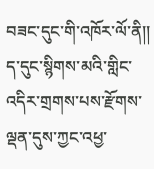བཟང་དུང་གི་འཁོར་ལོ་ནི།།
ད་དུང་སྙིགས་མའི་གླིང་འདིར་གྲགས་པས་རྫོགས་ལྡན་དུས་ཀྱང་འཕྱ་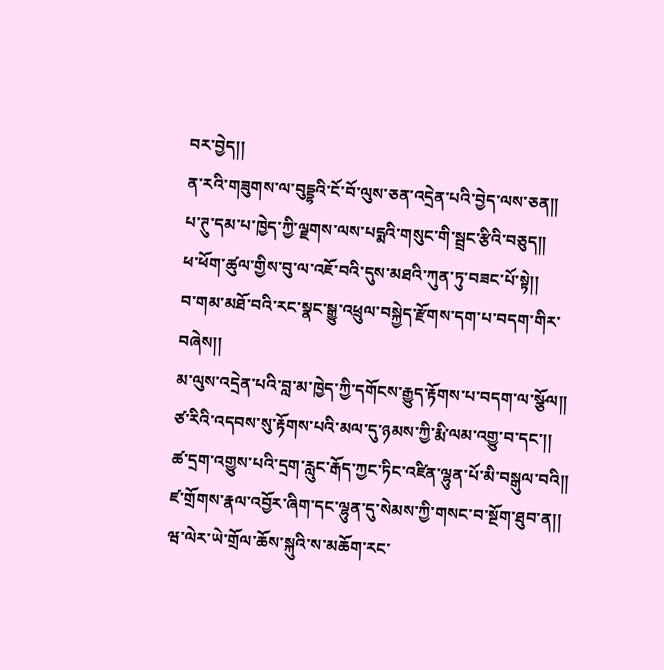བར་བྱེད།།
ན་རའི་གཟུགས་ལ་བུདྡྷའི་ངོ་བོ་ལུས་ཅན་འདྲེན་པའི་བྱེད་ལས་ཅན།།
པ་ཊུ་དམ་པ་ཁྱེད་ཀྱི་ལྗགས་ལས་པདྨའི་གསུང་གི་སྦྲང་རྩིའི་བཅུད།།
ཕ་ཕོག་ཚུལ་གྱིས་བུ་ལ་འཇོ་བའི་དུས་མཐའི་ཀུན་ཏུ་བཟང་པོ་སྟེ།།
བ་གམ་མཐོ་བའི་རང་སྣང་སྒྱུ་འཕྲུལ་བསྐྱེད་རྫོགས་དག་པ་བདག་གིར་བཞེས།།
མ་ལུས་འདྲེན་པའི་བླ་མ་ཁྱེད་ཀྱི་དགོངས་རྒྱུད་རྟོགས་པ་བདག་ལ་སྩོལ།།
ཙ་རིའི་འདབས་སུ་རྟོགས་པའི་མལ་དུ་ཉམས་ཀྱི་རྨི་ལམ་འགྱུ་བ་དང་།།
ཚ་དྲག་འགྱུས་པའི་དྲག་རླུང་རྒོད་ཀྱང་ཏིང་འཛིན་ལྷུན་པོ་མི་བསྒུལ་བའི།།
ཛ་གྲོགས་རྣལ་འབྱོར་ཞིག་དང་ལྷུན་དུ་སེམས་ཀྱི་གསང་བ་སྔོག་ཐུབ་ན།།
ཝ་ལེར་ཡེ་གྲོལ་ཆོས་སྐུའི་ས་མཆོག་རང་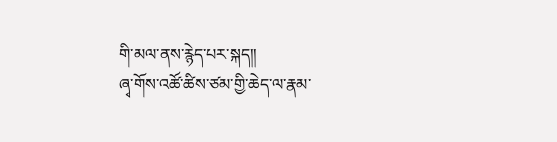གི་མལ་ནས་རྙེད་པར་སྐད།།
ཞྭ་གོས་འཚོ་ཚིས་ཙམ་གྱི་ཆེད་ལ་རྣམ་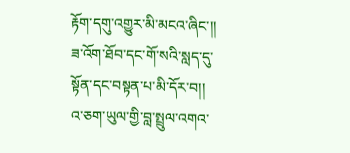རྟོག་དགུ་འགྱུར་མི་མངའ་ཞིང་།།
ཟ་འོག་ཐོབ་དང་གོ་སའི་སླད་དུ་སྟོན་དང་བསྟན་པ་མི་དོར་བ།།
འ་ཅག་ཡུལ་གྱི་བླ་སྤྲུལ་འགའ་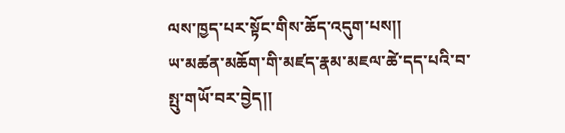ལས་ཁྱད་པར་སྟོང་གིས་ཆོད་འདུག་པས།།
ཡ་མཚན་མཆོག་གི་མཛད་རྣམ་མཇལ་ཚེ་དད་པའི་བ་སྤུ་གཡོ་བར་བྱེད།།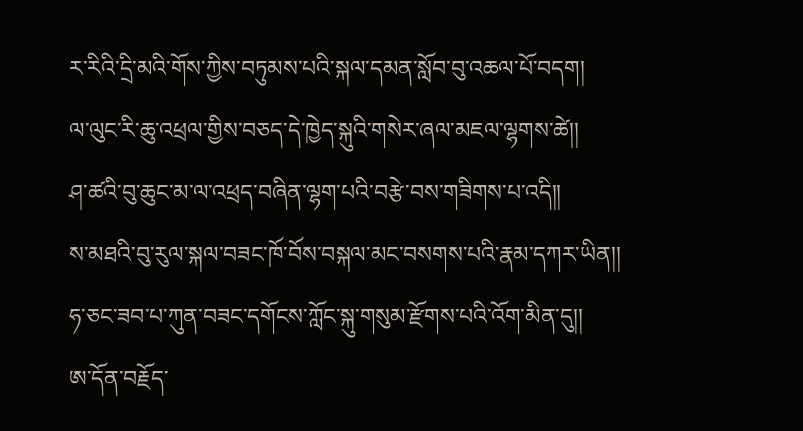ར་རིའི་དྲི་མའི་གོས་ཀྱིས་བཏུམས་པའི་སྐལ་དམན་སློབ་བུ་འཆལ་པོ་བདག།
ལ་ལུང་རི་ཆུ་འཕྲལ་གྱིས་བཅད་དེ་ཁྱེད་སྐུའི་གསེར་ཞལ་མཇལ་ལྷགས་ཚེ།།
ཤ་ཚའི་བུ་ཆུང་མ་ལ་འཕྲད་བཞིན་ལྷག་པའི་བརྩེ་བས་གཟིགས་པ་འདི།།
ས་མཐའི་བུ་རུལ་སྐལ་བཟང་ཁོ་བོས་བསྐལ་མང་བསགས་པའི་རྣམ་དཀར་ཡིན།།
ཧ་ཅང་ཟབ་པ་ཀུན་བཟང་དགོངས་ཀློང་སྐུ་གསུམ་རྫོགས་པའི་འོག་མིན་དུ།།
ཨ་དོན་བརྗོད་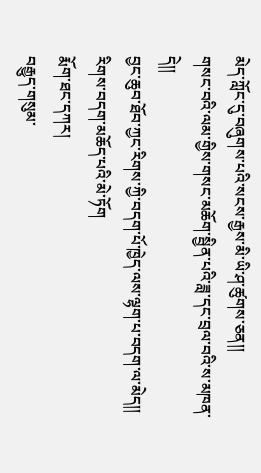མེད་ཀློང་དུ་བཞུགས་པའི་སངས་རྒྱས་མི་ཡི་ཤ་ཚུགས་ཅན།།
གསང་བའི་ལམ་གྱིས་གསང་མཆོག་སྦྱིན་པའི་ཟླ་དང་བྲལ་བའི་ས་མཁན་དེ།།
བྱང་ཆུབ་ཐོབ་ཀྱང་རིགས་ཀྱི་བདག་པོ་ཁྱེད་ལས་ལྷག་པ་བདག་ལ་མེད།།
རིགས་བདག་མཆོད་པའི་མེ་ཏོག
རྨོག་ཐང་དཀར།
བརྒྱུད་གསུམ་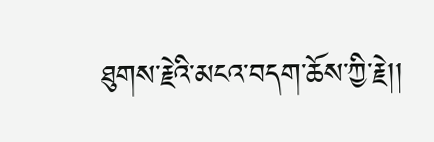ཐུགས་རྗེའི་མངའ་བདག་ཆོས་ཀྱི་རྗེ།།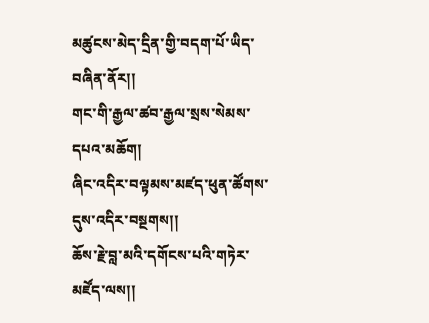མཚུངས་མེད་དྲིན་གྱི་བདག་པོ་ཡིད་བཞིན་ནོར།།
གང་གི་རྒྱལ་ཚབ་རྒྱལ་སྲས་སེམས་དཔའ་མཆོག།
ཞིང་འདིར་བལྟམས་མཛད་ཕུན་ཚོགས་དུས་འདིར་བསྔགས།།
ཆོས་རྗེ་བླ་མའི་དགོངས་པའི་གཏེར་མཛོད་ལས།།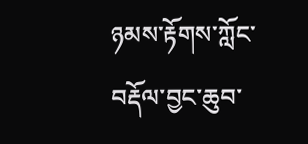ཉམས་རྟོགས་ཀློང་བརྡོལ་བྱང་ཆུབ་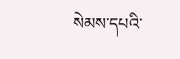སེམས་དཔའི་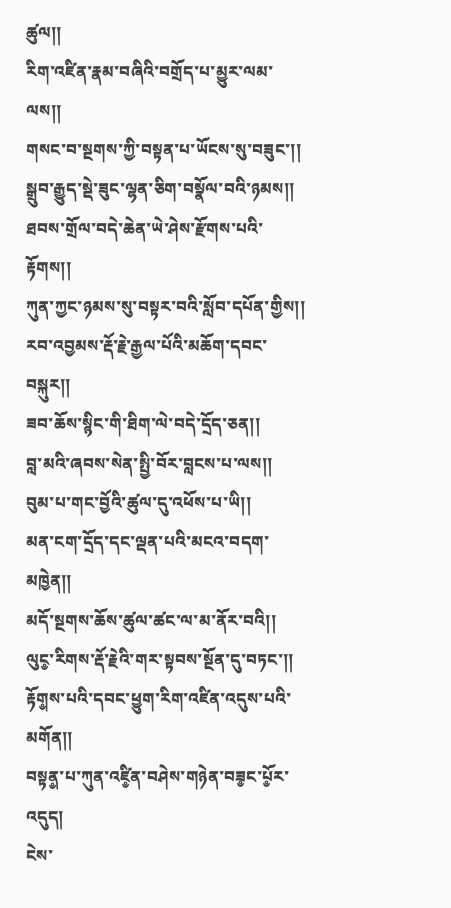ཚུལ།།
རིག་འཛིན་རྣམ་བཞིའི་བགྲོད་པ་མྱུར་ལམ་ལས།།
གསང་བ་སྔགས་ཀྱི་བསྟན་པ་ཡོངས་སུ་བཟུང་།།
སྒྲུབ་རྒྱུད་སྡེ་ཟུང་ལྷན་ཅིག་བསྣོལ་བའི་ཉམས།།
ཐབས་གྲོལ་བདེ་ཆེན་ཡེ་ཤེས་རྫོགས་པའི་རྟོགས།།
ཀུན་ཀྱང་ཉམས་སུ་བསྟར་བའི་སློབ་དཔོན་གྱིས།།
རབ་འབྱམས་རྡོ་རྗེ་རྒྱལ་པོའི་མཆོག་དབང་བསྐུར།།
ཟབ་ཆོས་སྙིང་གི་ཐིག་ལེ་བདེ་དྲོད་ཅན།།
བླ་མའི་ཞབས་སེན་སྤྱི་བོར་བླངས་པ་ལས།།
བུམ་པ་གང་བྱོའི་ཚུལ་དུ་འཕོས་པ་ཡི།།
མན་ངག་དྲོད་དང་ལྡན་པའི་མངའ་བདག་མཁྱེན།།
མདོ་སྔགས་ཆོས་ཚུལ་ཚང་ལ་མ་ནོར་བའི།།
ལུང༵་རིགས་རྡོ་རྗེའི་གར་སྟབས་སྔོན་དུ་བཏང་།།
རྟོག༵ས་པའི་དབང་ཕྱུག་རིག་འཛིན་འདུས་པའི་མགོན།།
བསྟན༵་པ་ཀུན་འཛི༵ན་བཤེས་གཉེན་བཟ༵ང་པོ༵ར་འདུད།
ངེས་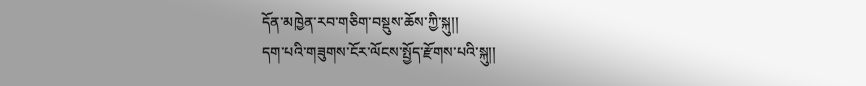དོན་མཁྱེན་རབ་གཅིག་བསྡུས་ཆོས་ཀྱི་སྐུ།།
དག་པའི་གཟུགས་ངོར་ལོངས་སྤྱོད་རྫོགས་པའི་སྐུ།།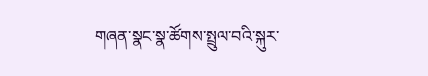གཞན་སྣང་སྣ་ཚོགས་སྤྲུལ་བའི་སྐུར་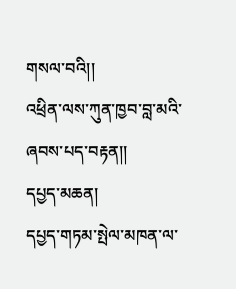གསལ་བའི།།
འཕྲིན་ལས་ཀུན་ཁྱབ་བླ་མའི་ཞབས་པད་བརྟན།།
དཔྱད་མཆན།
དཔྱད་གཏམ་སྤེལ་མཁན་ལ་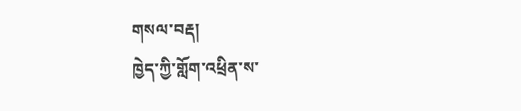གསལ་བརྡ།
ཁྱེད་ཀྱི་གློག་འཕྲིན་ས་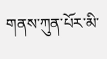གནས་ཀུན་པོར་མི་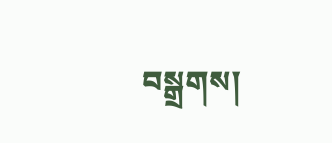བསྒྲགས།